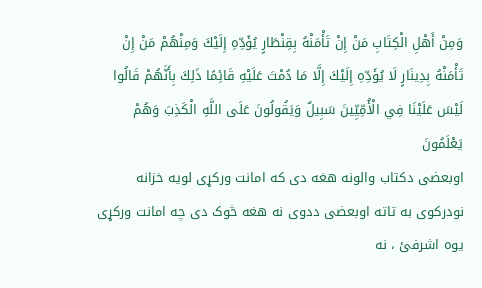وَمِنْ أَهْلِ الْكِتَابِ مَنْ إِنْ تَأْمَنْهُ بِقِنْطَارٍ يُؤَدِّهِ إِلَيْكَ وَمِنْهُمْ مَنْ إِنْ تَأْمَنْهُ بِدِينَارٍ لَا يُؤَدِّهِ إِلَيْكَ إِلَّا مَا دُمْتَ عَلَيْهِ قَائِمًا ذَلِكَ بِأَنَّهُمْ قَالُوا لَيْسَ عَلَيْنَا فِي الْأُمِّيِّينَ سَبِيلٌ وَيَقُولُونَ عَلَى اللَّهِ الْكَذِبَ وَهُمْ يَعْلَمُونَ
اوبعضی دکتاب والونه هغه دی که امانت ورکړی لویه خزانه نودرکوی به تاته اوبعضی ددوی نه هغه څوک دی چه امانت ورکړی یوه اشرفئ ، نه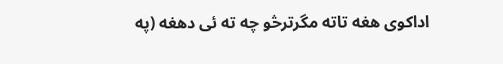اداکوی هغه تاته مگرترڅو چه ته ئی دهغه (په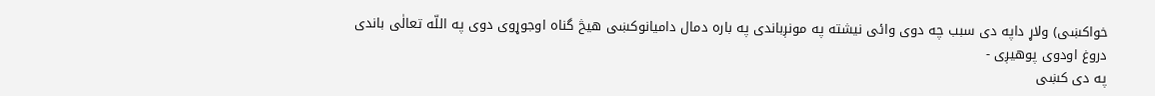خواکښی) ولاړ داپه دی سبب چه دوی وائی نیشته په مونږباندی په باره دمال دامیانوکښی هیڅ گناه اوجوړوی دوی په اللّه تعالٰی باندی دروغ اودوی پوهیږی -
په دی کښی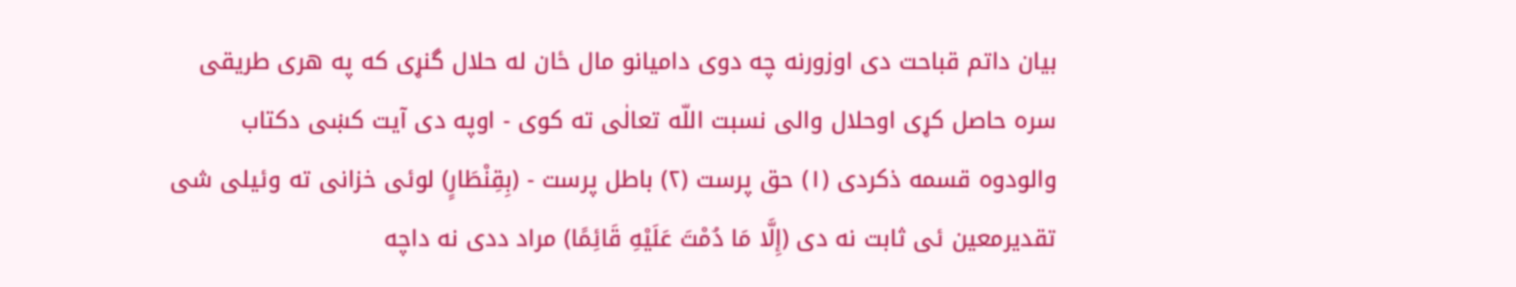بیان داتم قباحت دی اوزورنه چه دوی دامیانو مال ځان له حلال گنړی که په هری طریقی سره حاصل کړی اوحلال والی نسبت اللّه تعالٰی ته کوی - اوپه دی آیت کښی دکتاب والودوه قسمه ذکردی (۱) حق پرست (۲) باطل پرست - (بِقِنْطَارٍ) لوئی خزانی ته وئیلی شی تقدیرمعین ئی ثابت نه دی (إِلَّا مَا دُمْتَ عَلَيْهِ قَائِمًا) مراد ددی نه داچه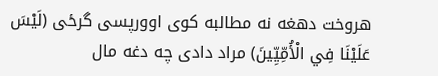هروخت دهغه نه مطالبه کوی اوورپسی گرځی (لَيْسَ عَلَيْنَا فِي الْأُمِّيِّينَ) مراد دادی چه دغه مال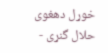خوړل دهغوی حلال گنړی -